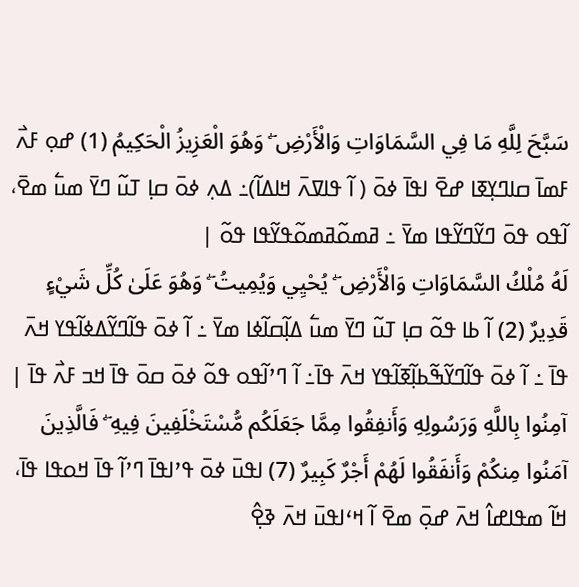سَبَّحَ لِلَّهِ مَا فِي السَّمَاوَاتِ وَالْأَرْضِ ۖ وَهُوَ الْعَزِيزُ الْحَكِيمُ (1) ߝߋ߲ ߓߍ߯ ߓߘߊ߫ ߛߊߣߌ߲ߧߊ ߝߐ߫ ߊߟߊ߫ ߦߋ߫ ( ߊ߬ ߟߊߜߍ߫ ߞߊߡߊ߬)߸ ߡߍ߲ ߦߋ߫ ߛߊ߲ ߠߎ߬ ߣߌ߫ ߘߎ߱ ߘߐ߫، ߊ߬ߟߋ ߟߋ߫ ߣߌ߬ߣߌ߬ߟߊ ߘߌ߫ ߸ ߥߘߋ߬ߥߘߋ߬ߟߌ߬ߟߊ ߟߋ߬ |
لَهُ مُلْكُ السَّمَاوَاتِ وَالْأَرْضِ ۖ يُحْيِي وَيُمِيتُ ۖ وَهُوَ عَلَىٰ كُلِّ شَيْءٍ قَدِيرٌ (2) ߊ߬ ߕߊ ߟߋ߬ ߛߊ߲ ߠߎ߬ ߣߌ߫ ߘߎ߱ ߡߊ߲߬ߛߊ߬ߦߊ ߘߌ߫ ߸ ߊ߬ ߦߋ߫ ߟߊ߬ߣߌ߬ߡߦߊ߬ߟߌ ߞߍ߫ ߟߊ߫ ߸ ߊ߬ ߦߋ߫ ߟߊ߬ߣߌ߬ߒ߬ߕߊ߲߬ߧߊ߬ߟߌ ߞߍ߫ ߟߊ߫߸ ߊ߬ ߣߴߊ߬ߟߋ ߟߋ߬ ߦߋ߫ ߛߋ߫ ߟߊ߫ ߞߏ ߓߍ߯ ߟߊ߫ |
آمِنُوا بِاللَّهِ وَرَسُولِهِ وَأَنفِقُوا مِمَّا جَعَلَكُم مُّسْتَخْلَفِينَ فِيهِ ۖ فَالَّذِينَ آمَنُوا مِنكُمْ وَأَنفَقُوا لَهُمْ أَجْرٌ كَبِيرٌ (7) ߊߟߎ߫ ߦߋ߫ ߟߴߊߟߊ߫ ߣߴߊ߬ ߟߊ߫ ߞߋߟߊ ߟߊ߫، ߞߊ߬ ߘߟߊߝߊ߮ ߞߍ߫ ߝߋ߲߫ ߘߐ߫ ߊ߬ ߞߵߊߟߎ߫ ߞߍ߫ ߢߐ߲߮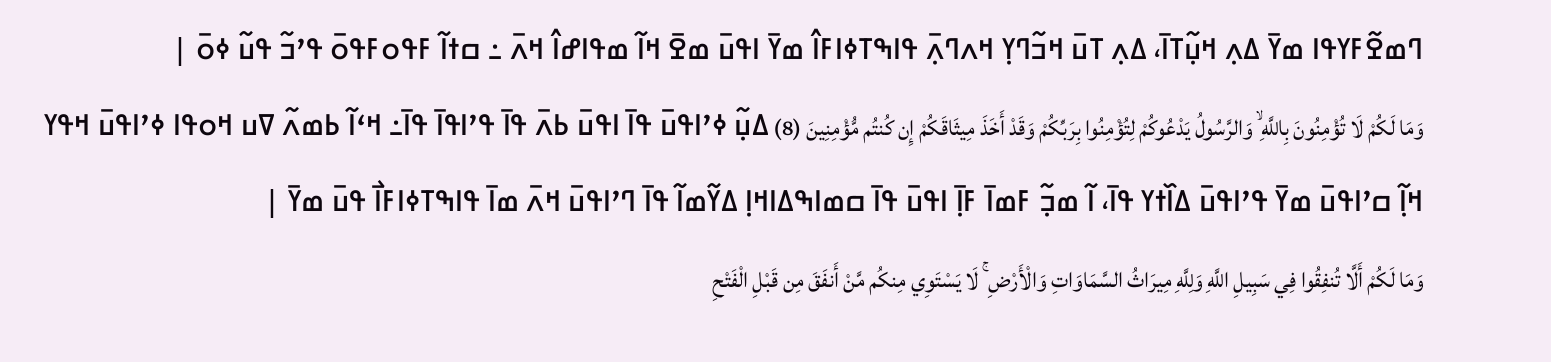ߣߘߐ߬ߓߌߟߊ ߘߌ߫ ߡߍ߲ ߞߎ߲߬ߠߊ߫، ߡߍ߲ ߠߎ߫ ߞߏ߬ߣߌ߲ ߞߍߣߍ߲߫ ߟߊߒߠߦߊߓߊ߮ ߘߌ߫ ߊߟߎ߫ ߘߐ߫ ߞߊ߬ ߘߟߊߝߊ߮ ߞߍ߫ ߸ ߛߙߊ߬ ߓߟߋߓߟߋ߫ ߟߴߏ߬ ߟߎ߬ ߦߋ߫ |
وَمَا لَكُمْ لَا تُؤْمِنُونَ بِاللَّهِ ۙ وَالرَّسُولُ يَدْعُوكُمْ لِتُؤْمِنُوا بِرَبِّكُمْ وَقَدْ أَخَذَ مِيثَاقَكُمْ إِن كُنتُم مُّؤْمِنِينَ (8) ߡߎ߲߬ ߦߴߊߟߎ߫ ߟߊ߫ ߊߟߎ߫ ߕߍ߫ ߟߊ߫ ߟߴߊߟߊ߫ ߟߊ߫߸ ߞߵߊ߬ ߕߘߍ߬ ߜߎ ߞߋߟߊ ߦߴߊߟߎ߫ ߞߟߌ ߞߊ߲߬ ߛߴߊߟߎ߫ ߘߌ߫ ߟߴߊߟߎ߫ ߡߊ߰ߙߌ ߟߊ߫، ߊ߬ ߘߏ߲߬ ߓߘߊ߫ ߓߊ߲߫ ߊߟߎ߫ ߟߊ߫ ߛߘߊߒߡߊߞߊ߲ ߡߌ߬ߘߊ߬ ߟߊ߫ ߣߴߊߟߎ߫ ߞߍ߫ ߘߊ߫ ߟߊߒߠߦߊߓߊ߯ ߟߎ߫ ߘߌ߫ |
وَمَا لَكُمْ أَلَّا تُنفِقُوا فِي سَبِيلِ اللَّهِ وَلِلَّهِ مِيرَاثُ السَّمَاوَاتِ وَالْأَرْضِ ۚ لَا يَسْتَوِي مِنكُم مَّنْ أَنفَقَ مِن قَبْلِ الْفَتْحِ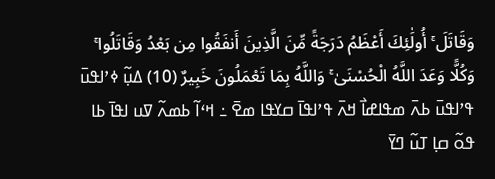وَقَاتَلَ ۚ أُولَٰئِكَ أَعْظَمُ دَرَجَةً مِّنَ الَّذِينَ أَنفَقُوا مِن بَعْدُ وَقَاتَلُوا ۚ وَكُلًّا وَعَدَ اللَّهُ الْحُسْنَىٰ ۚ وَاللَّهُ بِمَا تَعْمَلُونَ خَبِيرٌ (10) ߡߎ߲߬ ߦߴߊߟߎ߫ ߟߴߊߟߎ߫ ߕߍ߫ ߘߟߊߝߊ߯ ߞߍ߫ ߟߴߊߟߊ߫ ߛߌߟߊ ߘߐ߫ ߸ ߞߵߊ߬ ߕߘߍ߬ ߜߎ ߊߟߊ߫ ߕߊ ߟߋ߬ ߛߊ߲ ߠߎ߬ ߣߌ߫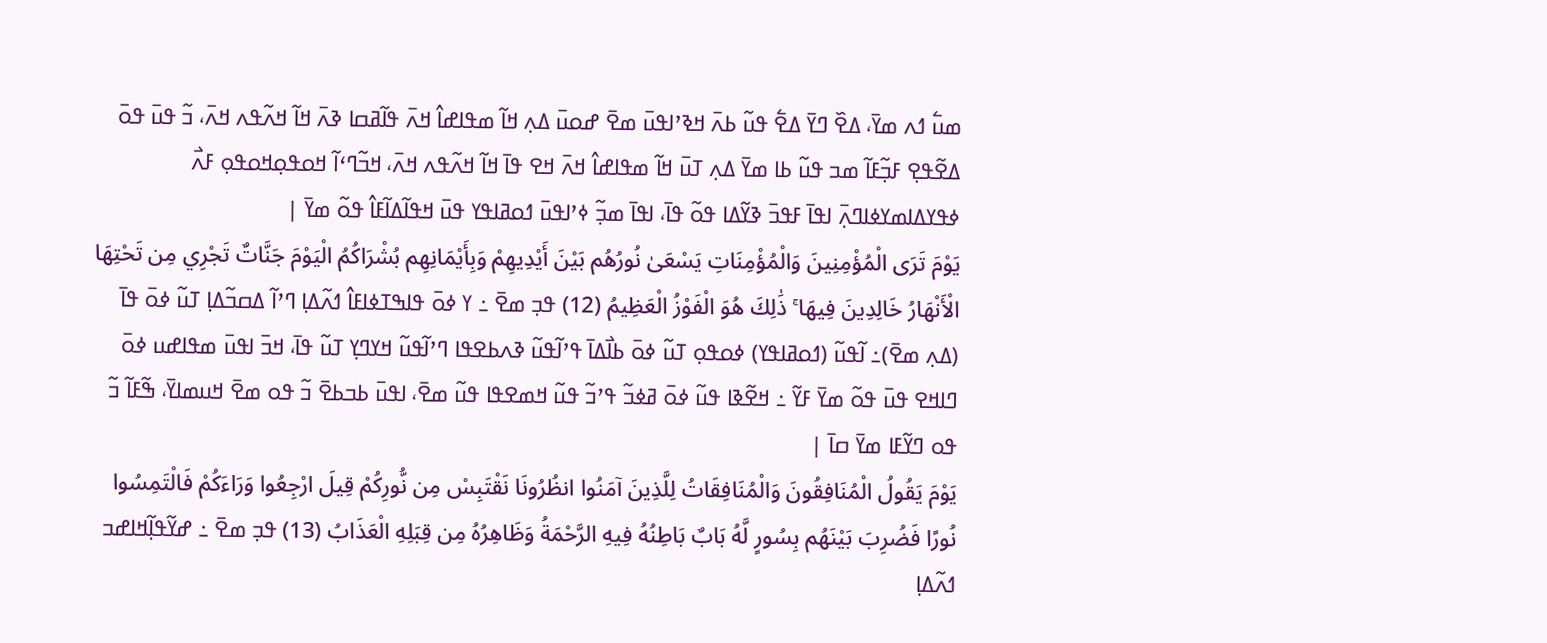ߘߎ߱ ߗߍ ߘߌ߫، ߡߐ߰ ߣߌ߫ ߡߐ߱ ߟߎ߬ ߕߍ߫ ߞߢߴߊߟߎ߫ ߘߐ߫ ߝߋߎ߫ ߡߍ߲ ߞߊ߬ ߘߟߊߝߊ߮ ߞߍ߫ ߟߊ߬ߥߛߊ ߢߍ߫ ߞߊ߬ ߞߍ߬ߟߍ ߞߍ߫، ߏ߬ ߟߎ߫ ߟߋ߫ ߡߐ߬ߟߐ߲ ߓߏ߲߬ߓߊ߬ ߘߏ ߟߎ߬ ߕߊ ߘߌ߫ ߡߍ߲ ߠߎ߫ ߞߊ߬ ߘߟߊߝߊ߮ ߞߍ߫ ߞߐ ߟߊ߫ ߞߊ߬ ߞߍ߬ߟߍ ߞߍ߫، ߞߏ߬ߣߵߊ߬ ߞߋߟߋ߲ߞߋߟߋ߲ ߓߍ߯ ߦߟߌߡߊߘߌߦߊߣߍ߲߫ ߊߟߊ߫ ߓߟߏ߫ ߢߌ߬ߡߊ ߟߋ߬ ߟߊ߫، ߊߟߊ߫ ߘߏ߲߬ ߦߴߊߟߎ߫ ߗߋߥߊߟߌ ߟߎ߫ ߞߟߊ߬ߡߊ߬ߓߊ߮ ߟߋ߬ ߘߌ߫ |
يَوْمَ تَرَى الْمُؤْمِنِينَ وَالْمُؤْمِنَاتِ يَسْعَىٰ نُورُهُم بَيْنَ أَيْدِيهِمْ وَبِأَيْمَانِهِم بُشْرَاكُمُ الْيَوْمَ جَنَّاتٌ تَجْرِي مِن تَحْتِهَا الْأَنْهَارُ خَالِدِينَ فِيهَا ۚ ذَٰلِكَ هُوَ الْفَوْزُ الْعَظِيمُ (12) ߟߏ߲ ߘߐ߫ ߸ ߌ ߦߋ߫ ߟߊߒߠߦߊߓߊ߮ ߗߍ߬ߡߊ߲ ߣߴߊ߬ ߡߛߏ߬ߡߊ߲ ߠߎ߬ ߦߋ߫ ߟߊ߫ (ߡߍ߲ ߘߐ߫)߸ ߊ߬ߟߎ߬ (ߗߋߥߊߟߌ) ߦߋߟߋ߲ ߠߎ߬ ߦߋ߫ ߕߊ߯ߡߊ߫ ߟߴߊ߬ߟߎ߬ ߢߍߕߐߟߊ ߣߴߊ߬ߟߎ߬ ߞߌߣߌ߲ ߠߎ߬ ߟߊ߫، ߞߏ߫ ߊߟߎ߫ ߘߟߊߝߎ ߦߋ߫ ߣߊߞߐ ߟߎ߫ ߟߋ߬ ߘߌ߫ ߓߌ߬ ߸ ߞߐ߬ߢߊ ߟߎ߬ ߦߋ߫ ߥߦߏ߬ ߟߴߏ߬ ߟߎ߬ ߞߘߐߟߊ ߟߎ߬ ߘߐ߫، ߊߟߎ߫ ߕߏߕߐ߫ ߏ߬ ߟߋ ߘߐ߫ ߞߎߘߊߌ߫، ߒ߬ߓߊ߬ ߏ߬ ߟߋ ߣߌ߬ߓߊ ߘߌ߫ ߛߊ߫ |
يَوْمَ يَقُولُ الْمُنَافِقُونَ وَالْمُنَافِقَاتُ لِلَّذِينَ آمَنُوا انظُرُونَا نَقْتَبِسْ مِن نُّورِكُمْ قِيلَ ارْجِعُوا وَرَاءَكُمْ فَالْتَمِسُوا نُورًا فَضُرِبَ بَيْنَهُم بِسُورٍ لَّهُ بَابٌ بَاطِنُهُ فِيهِ الرَّحْمَةُ وَظَاهِرُهُ مِن قِبَلِهِ الْعَذَابُ (13) ߟߏ߲ ߘߐ߫ ߸ ߝߌ߬ߟߊ߲߬ߞߊߝߏ ߗߍ߬ߡߊ߲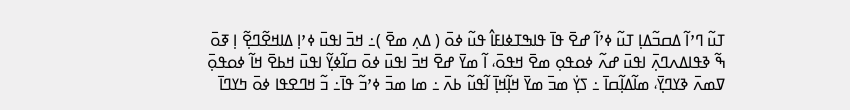ߠߎ߬ ߣߴߊ߬ ߡߛߏ߬ߡߊ߲ ߠߎ߬ ߦߴߊ߬ ߝߐ߫ ߟߊ߫ ߟߊߒߠߦߊߓߊ߮ ߟߎ߬ ߦߋ߫ ( ߡߍ߲ ߘߐ߫ )߸ ߞߏ߫ ߊߟߎ߫ ߦߴߊ߲ ߡߊߞߐ߬ߣߐ߲߬ ߊ߲ ߧߋ߫ ߒ߬ ߢߟߊߡߍߣߍ߲߫ ߊߟߎ߫ ߝߍ߬ ߦߋߟߋ߲ ߘߐ߫ ߞߟߋ߫، ߊ߬ ߘߌ߫ ߝߐ߫ ߞߏ߫ ߊߟߎ߫ ߦߋ߫ ߛߊ߬ߦߌ߲߬ ߊߟߎ߫ ߞߕߐ߫ ߞߊ߬ ߦߋߟߋ߲߫ ߜߘߍ߫ ߢߌߣߌ߲߫، ߘߊ߬ߡߊ߲߬ߛߊ߫ ߸ ߖߌ߲߭ ߘߏ߫ ߘߌ߫ ߞߊ߲߬ߞߊ߲߫ ߊ߬ߟߎ߬ ߕߍ߫ ߸ ߘߊ ߘߏ߫ ߦߴߏ߬ ߟߊ߫߸ ߏ߬ ߞߣߐߟߊ ߦߋ߫ ߤߌߣߊ߫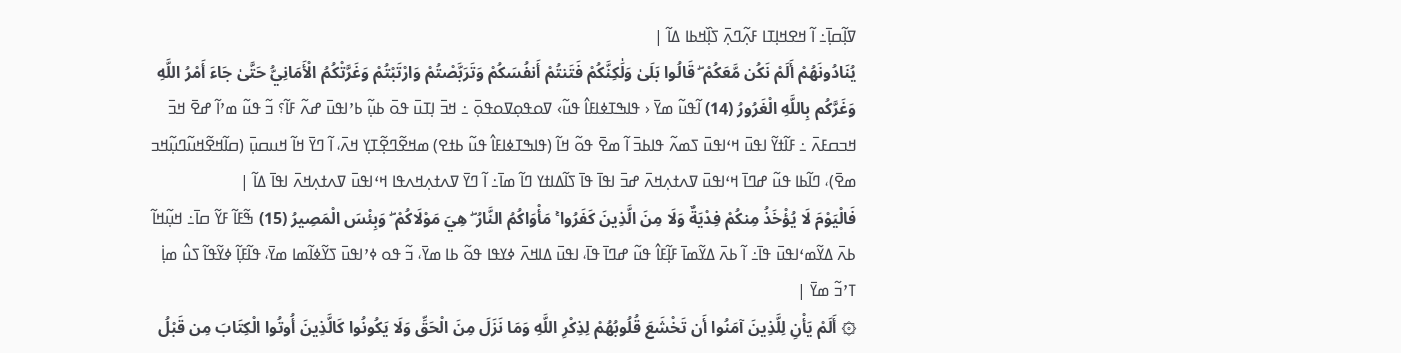ߜߊ߲߬ߛߊ߲߫߸ ߊ߬ ߞߐߞߊ߲ߠߊ ߓߍ߲߬ߣߍ߲߫ ߖߊ߲߰ߞߕߊ ߡߊ߬ |
يُنَادُونَهُمْ أَلَمْ نَكُن مَّعَكُمْ ۖ قَالُوا بَلَىٰ وَلَٰكِنَّكُمْ فَتَنتُمْ أَنفُسَكُمْ وَتَرَبَّصْتُمْ وَارْتَبْتُمْ وَغَرَّتْكُمُ الْأَمَانِيُّ حَتَّىٰ جَاءَ أَمْرُ اللَّهِ وَغَرَّكُم بِاللَّهِ الْغَرُورُ (14) ߊ߬ߟߎ߬ ߘߌ߫ ‹ ߟߊߒߠߦߊߓߊ߮ ߟߎ߬› ߜߋߟߋ߲ߜߋߟߋ߲߫ ߸ ߞߏ߫ ߊ߲ߠߎ߫ ߟߋ߫ ߕߎ߲߬ ߕߴߊߟߎ߫ ߝߍ߬ ߓߊ߬؟ ߏ߬ ߟߎ߬ ߘߴߊ߬ ߝߐ߫ ߞߏ߫ ߞߏߛߓߍ߫ ߸ ߓߊ߬ߙߌ߬ ߊߟߎ߫ ߞߵߊߟߎ߫ ߖߘߍ߬ ߟߊߕߏ߫ ߊ߬ ߘߐ߫ ߟߋ߬ ߞߊ߬ (ߟߊߒߠߦߊߓߊ߮ ߟߎ߬ ߕߙߐ) ߘߞߐ߬ߣߐ߲߬ߠߌ߲ ߞߍ߫، ߊ߬ ߣߌ߫ ߞߊ߬ ߞߎߛߎ߲߫ (ߛߊ߬ߞߐ߬ߞߎ߬ߣߎ߲߬ߞߏ ߘߐ߫)، ߣߊ߬ߕߊ ߟߎ߬ ߝߣߊ߫ ߞߵߊߟߎ߫ ߜߍߙߍ߲ߞߍ߫ ߝߏ߫ ߊߟߊ߫ ߟߊ߫ ߖߊ߬ߡߊߙߌ ߣߊ߬ ߘߊ߫߸ ߊ߬ ߣߌ߫ ߜߍߙߍ߲ߞߍߟߊ ߞߵߊߟߎ߫ ߜߍߙߍ߲ߞߍ߫ ߊߟߊ߫ ߡߊ߬ |
فَالْيَوْمَ لَا يُؤْخَذُ مِنكُمْ فِدْيَةٌ وَلَا مِنَ الَّذِينَ كَفَرُوا ۚ مَأْوَاكُمُ النَّارُ ۖ هِيَ مَوْلَاكُمْ ۖ وَبِئْسَ الْمَصِيرُ (15) ߒ߬ߓߊ߬ ߓߌ߬ ߛߊ߫߸ ߞߎ߲߬ߞߊ߬ ߕߍ߫ ߡߌ߬ߘߵߊߟߎ߫ ߟߊ߫߸ ߊ߬ ߕߍ߫ ߡߌ߬ߘߊ߫ ߓߊ߲߬ߓߊ߮ ߟߎ߬ ߝߣߊ߫ ߟߊ߫، ߊߟߎ߫ ߡߊߞߍ߫ ߦߌߟߊ ߟߋ߬ ߕߊ ߘߌ߫، ߏ߬ ߟߋ ߦߴߊߟߎ߫ ߖߌ߬ߦߊ߬ߘߊ ߘߌ߫، ߟߊ߬ߓߊ߲߬ ߦߌ߬ߟߊ߬ ߖߎ߮ ߘߊ߲߭ ߠߴߏ߬ ߘߌ߫ |
۞ أَلَمْ يَأْنِ لِلَّذِينَ آمَنُوا أَن تَخْشَعَ قُلُوبُهُمْ لِذِكْرِ اللَّهِ وَمَا نَزَلَ مِنَ الْحَقِّ وَلَا يَكُونُوا كَالَّذِينَ أُوتُوا الْكِتَابَ مِن قَبْلُ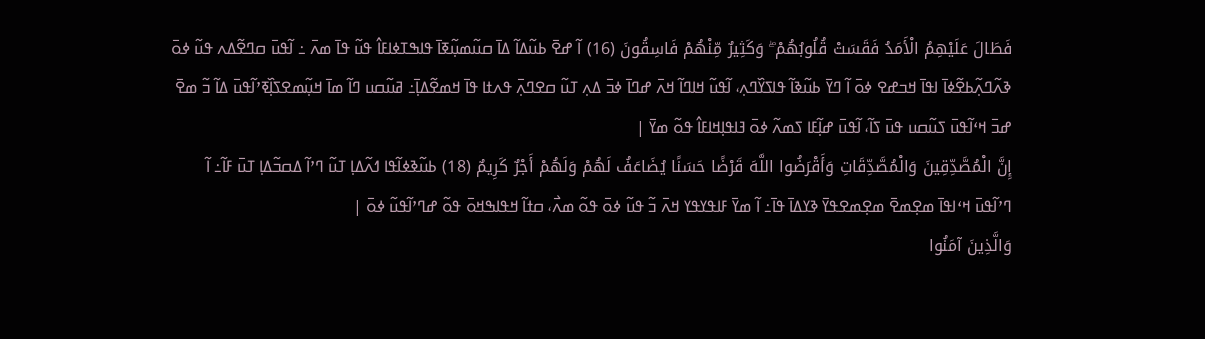فَطَالَ عَلَيْهِمُ الْأَمَدُ فَقَسَتْ قُلُوبُهُمْ ۖ وَكَثِيرٌ مِّنْهُمْ فَاسِقُونَ (16) ߊ߬ ߝߐ߫ ߕߎ߬ߡߊ߬ ߡߊ߫ ߛߎ߬ߘߎ߲߬ߧߊ߫ ߟߊߒߠߦߊߓߊ߮ ߟߎ߬ ߟߊ߫ ߘߍ߫ ߸ ߊ߬ߟߎ߫ ߛߣߐ߬ߡߍ ߟߎ߬ ߦߋ߫ ߢߍ߬ߣߍ߲߬ߕߐ߬ߦߊ߫ ߊߟߊ߫ ߞߏߝߐ ߦߋ߫ ߊ߬ ߣߌ߫ ߕߎ߬ߢߊ߬ ߟߊߖߌ߰ߣߍ߲، ߊ߬ߟߎ߬ ߞߊߣߊ߬ ߞߍ߫ ߝߣߊ߫ ߦߏ߫ ߡߍ߲ ߠߎ߬ ߛߐߣߍ߲߫ ߟߍߙߊ ߟߊ߫ ߞߘߐ߬ߡߊ߲߫߸ ߥߎ߬ߛߎ ߣߊ߬ ߘߊ߫ ߞߎ߲߬ߘߐߖߊ߲߰ߧߴߊ߬ߟߎ߫ ߡߊ߬ ߏ߬ ߘߐ߫ ߝߏ߫ ߞߵߊ߬ߟߎ߫ ߖߎ߬ߛߎ ߟߎ߫ ߖߊ߬، ߊ߬ߟߎ߫ ߝߊ߲߬ߓߊ ߖߘߍ߬ ߦߋ߫ ߔߊߟߊ߲ߞߊߓߊ߮ ߟߋ߬ ߘߌ߫ |
إِنَّ الْمُصَّدِّقِينَ وَالْمُصَّدِّقَاتِ وَأَقْرَضُوا اللَّهَ قَرْضًا حَسَنًا يُضَاعَفُ لَهُمْ وَلَهُمْ أَجْرٌ كَرِيمٌ (18) ߕߎ߬ߢߦߊ߬ߟߊ ߗߍ߬ߡߊ߲ ߠߎ߬ ߣߴߊ߬ ߡߛߏ߬ߡߊ߲ ߠߎ߫ ߓߊ߬߸ ߊ߬ ߣߴߊ߬ߟߎ߫ ߞߵߊߟߊ߫ ߘߐ߲ߘߐ߫ ߘߐ߲ߘߐߟߌ߫ ߢߌߡߊ߫ ߟߊ߫߸ ߊ߬ ߘߌ߫ ߓߊߟߌߟߌ ߞߍ߫ ߏ߬ ߟߎ߬ ߦߋ߫ ߟߋ߬ ߘߍ߯، ߛߙߊ߬ ߞߟߊߒߞߋ߫ ߟߋ߬ ߝߣߴߊ߬ߟߎ߬ ߦߋ߫ |
وَالَّذِينَ آمَنُوا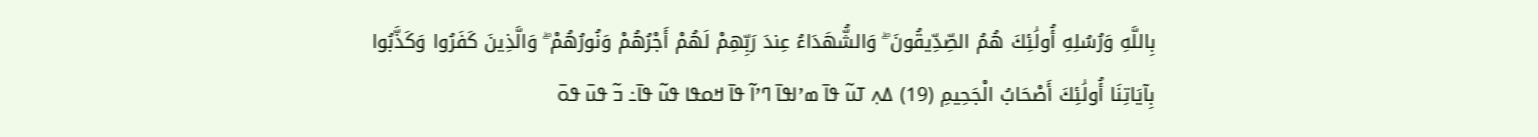بِاللَّهِ وَرُسُلِهِ أُولَٰئِكَ هُمُ الصِّدِّيقُونَ ۖ وَالشُّهَدَاءُ عِندَ رَبِّهِمْ لَهُمْ أَجْرُهُمْ وَنُورُهُمْ ۖ وَالَّذِينَ كَفَرُوا وَكَذَّبُوا بِآيَاتِنَا أُولَٰئِكَ أَصْحَابُ الْجَحِيمِ (19) ߡߍ߲ ߠߎ߬ ߟߊ߫ ߘߴߊߟߊ߫ ߣߴߊ߬ ߟߊ߫ ߞߋߟߊ ߟߎ߬ ߟߊ߫߸ ߏ߬ ߟߎ߫ ߟߋ߫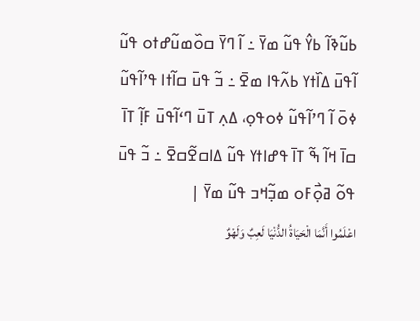ߕߎ߬ߢߊ߬ ߕߌ߮ ߟߎ߬ ߘߌ߫ ߸ ߊ߬ ߣߌ߫ ߛߋ߰ߘߎ߬ߝߙߋ ߟߎ߬ ߊ߬ߟߎ߫ ߡߊ߰ߙߌ ߕߍ߬ߟߊ ߘߐ߫ ߸ ߏ߬ ߟߎ߫ ߛߊ߬ߙߊ ߟߴߊ߬ߟߎ߬ ߦߋ߫ ߊ߬ ߣߴߊ߬ߟߎ߬ ߦߋߟߋ߲، ߡߍ߲ ߠߎ߫ ߣߵߊ߬ߟߎ߫ ߓߊ߲߬ ߠߊ߫ ߛߊ߫ ߞߊ߬ ߒ߬ ߠߊ߫ ߟߝߊߙߌ ߟߎ߬ ߡߊߛߐ߬ߛߐ߫ ߸ ߏ߬ ߟߎ߫ ߟߋ߬ ߥߋ߲߯ߓߋ ߘߏ߲߬ߞߏ ߟߎ߬ ߘߌ߫ |
اعْلَمُوا أَنَّمَا الْحَيَاةُ الدُّنْيَا لَعِبٌ وَلَهْوٌ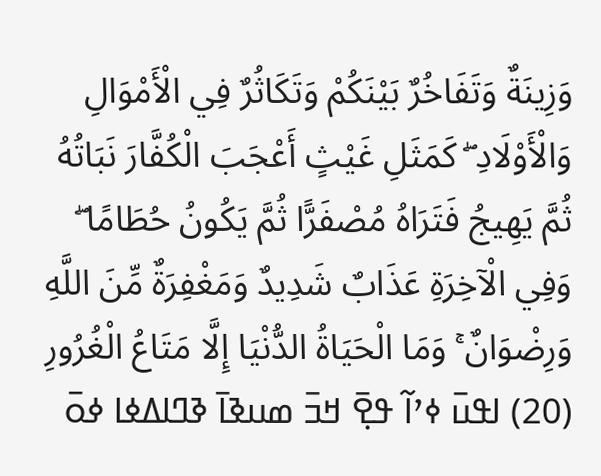وَزِينَةٌ وَتَفَاخُرٌ بَيْنَكُمْ وَتَكَاثُرٌ فِي الْأَمْوَالِ وَالْأَوْلَادِ ۖ كَمَثَلِ غَيْثٍ أَعْجَبَ الْكُفَّارَ نَبَاتُهُ ثُمَّ يَهِيجُ فَتَرَاهُ مُصْفَرًّا ثُمَّ يَكُونُ حُطَامًا ۖ وَفِي الْآخِرَةِ عَذَابٌ شَدِيدٌ وَمَغْفِرَةٌ مِّنَ اللَّهِ وَرِضْوَانٌ ۚ وَمَا الْحَيَاةُ الدُّنْيَا إِلَّا مَتَاعُ الْغُرُورِ (20) ߊߟߎ߫ ߦߴߊ߬ ߟߐ߲߫ ߞߏ߫ ߘߎߢߊ߫ ߢߣߊߡߦߊ ߦߋ߫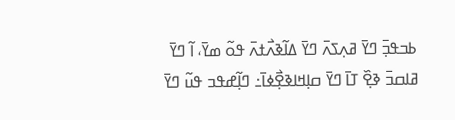ߕߏߟߏ߲߫ ߣߌ߫ ߥߍ߲ߖߍ߫ ߣߌ߫ ߡߊ߬ߢߍ߯ߙߍ߫ ߟߋ߬ ߘߌ߫، ߊ߬ ߣߌ߫ ߥߊߛߏ߫ ߢߐ߲߰ ߠߊ߫ ߣߌ߫ ߛߊ߲ߞߊߢߐ߲߯ߦߊ߫߸ ߣߊ߲߬ߝߟߏ ߟߎ߬ ߣߌ߫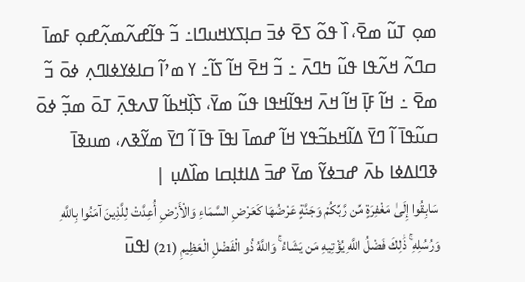ߘߋ߲ ߠߎ߬ ߘߐ߫، ߊ߰ ߟߋ߬ ߖߐ߫ ߦߏ߫ ߛߊ߲ߖߌߞߎߣߊ߸ ߏ߬ ߟߊ߬ߝߍ߬ߘߍ߲߬ߝߋ߲ ߓߘߊ߫ ߛߣߍ߬ ߞߍ߬ߟߊ ߟߎ߬ ߤߣߍ߫ ߸ ߏ߬ ߞߐ߫ ߞߊ߬ ߖߊ߬߸ ߌ ߘߴߊ߬ ߛߊߦߌߦߊߣߍ߲ ߦߋ߫ ߏ߬ ߘߐ߫ ߸ ߞߊ߬ ߓߊ߲߫ ߞߊ߬ ߞߍ߫ ߞߟߊ߬ߞߟߊ ߟߎ߬ ߘߌ߫، ߖߊ߲߰ߞߕߊ߬ ߜߍߟߍ߲߫ ߠߋ߫ ߘߏ߲߬ ߦߋ߫ ߛߎ߬ߟߊ߫ ߊ߬ ߣߌ߫ ߡߊ߬ߞߕߏ߬ߟߌ ߞߊ߬ ߝߘߊ߫ ߊߟߊ߫ ߟߊ߫ ߊ߬ ߣߌ߫ ߘߌ߬ߢߍ، ߘߎߢߊ߫ ߢߣߊߡߦߊ ߕߍ߫ ߝߏߦߌ߬ ߘߌ߫ ߝߏ߫ ߡߊߙߊ߲ߛߊ ߘߊ߰ߡߎ߲ |
سَابِقُوا إِلَىٰ مَغْفِرَةٍ مِّن رَّبِّكُمْ وَجَنَّةٍ عَرْضُهَا كَعَرْضِ السَّمَاءِ وَالْأَرْضِ أُعِدَّتْ لِلَّذِينَ آمَنُوا بِاللَّهِ وَرُسُلِهِ ۚ ذَٰلِكَ فَضْلُ اللَّهِ يُؤْتِيهِ مَن يَشَاءُ ۚ وَاللَّهُ ذُو الْفَضْلِ الْعَظِيمِ (21) ߊߟߎ߫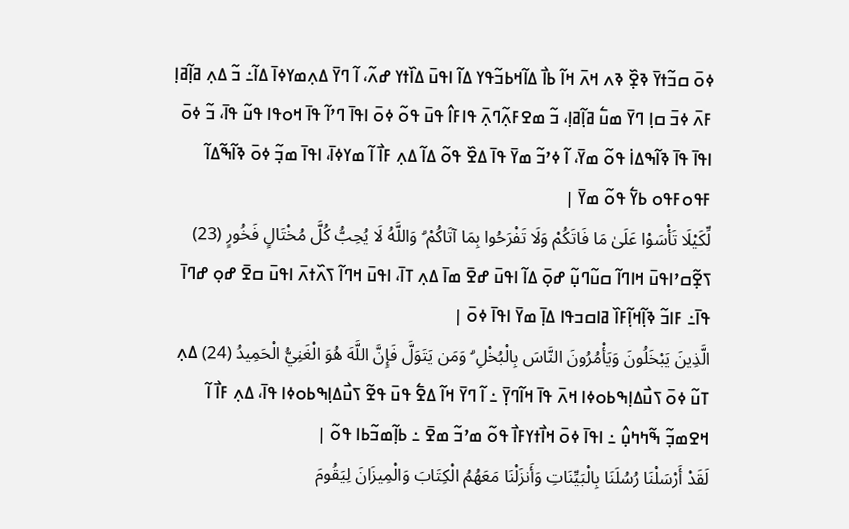ߦߋ߫ ߛߏ߬ߙߌ߫ ߢߐ߲߰ ߢߍ ߞߍ߫ ߞߊ߬ ߕߊ߯ ߡߊ߬ߞߕߏ߬ߟߌ ߡߊ߬ ߊߟߎ߫ ߡߊ߰ߙߌ ߝߍ߬، ߊ߬ ߣߌ߫ ߡߍ߲ߘߌߦߊ߫ ߡߊ߬߸ ߏ߬ ߡߍ߲ ߥߊ߲߬ߥߊ߲ ߓߍ߫ ߦߏ߫ ߛߊ߲ ߣߌ߫ ߘߎ߱ ߥߊ߲߬ߥߊ߲، ߏ߬ ߘߐߓߍ߲߬ߣߍ߲߫ ߟߊߓߊ߮ ߟߎ߫ ߟߋ߬ ߦߋ߫ ߊߟߊ߫ ߣߴߊ߬ ߟߊ߫ ߞߋߟߊ ߟߎ߬ ߟߊ߫، ߏ߬ ߦߋ߫ ߊߟߊ߫ ߟߊ߫ ߢߊ߬ߒߡߊ߭ ߟߋ߬ ߘߌ߫، ߊ߬ ߦߴߏ߬ ߘߌ߫ ߟߊ߫ ߡߐ߰ ߟߋ߬ ߡߊ߬ ߡߍ߲ ߓߊ߯ ߊ߬ ߘߌߦߊ߫، ߊߟߊ߫ ߘߏ߲߬ ߦߋ߫ ߢߊ߬ߒ߬ߡߊ߬ ߓߟߋߓߟߋ ߕߌ߱ ߟߋ߬ ߘߌ߫ |
لِّكَيْلَا تَأْسَوْا عَلَىٰ مَا فَاتَكُمْ وَلَا تَفْرَحُوا بِمَا آتَاكُمْ ۗ وَاللَّهُ لَا يُحِبُّ كُلَّ مُخْتَالٍ فَخُورٍ (23) ߖߐ߲߬ߛߴߊߟߎ߫ ߞߊߣߊ߬ ߛߎ߬ߣߎ߲߬ ߝߋ߲߫ ߡߊ߬ ߊߟߎ߫ ߝߐ߫ ߘߊ߫ ߡߍ߲ ߠߊ߫، ߊߟߎ߫ ߞߣߊ߬ ߖߍ߰ߙߍ߫ ߊߟߎ߫ ߛߐ߫ ߝߋ߲ ߝߣߊ߫ ߟߊ߫߸ ߓߊߏ߬ ߢߊ߲߬ߞߊ߲߬ߓߊ߰ ߥߊߛߏߟߊ ߡߊ߲߫ ߘߌ߫ ߊߟߊ߫ ߦߋ߫ |
الَّذِينَ يَبْخَلُونَ وَيَأْمُرُونَ النَّاسَ بِالْبُخْلِ ۗ وَمَن يَتَوَلَّ فَإِنَّ اللَّهَ هُوَ الْغَنِيُّ الْحَمِيدُ (24) ߡߍ߲ ߠߎ߬ ߦߋ߫ ߖߎ߯ߡߊ߲ߒߕߋߦߊ ߞߍ߫ ߟߊ߫ ߞߊ߬ߣߌ߲߫ ߸ ߊ߬ ߣߌ߫ ߞߊ߬ ߡߐ߱ ߟߎ߫ ߟߐ߬ ߖߎ߯ߡߊ߲ߒߕߋߦߊ ߟߊ߫، ߡߍ߲ ߓߊ߯ ߊ߬ ߞߐߘߏ߲߬ ߒ߬ߤߤߎ߲߮ ߸ ߊߟߊ߫ ߦߋ߫ ߞߊ߯ߙߌߓߊ߯ ߟߋ߬ ߘߴߏ߬ ߘߐ߫ ߸ ߕߊ߲߬ߘߏ߬ߕߊ ߟߋ߬ |
لَقَدْ أَرْسَلْنَا رُسُلَنَا بِالْبَيِّنَاتِ وَأَنزَلْنَا مَعَهُمُ الْكِتَابَ وَالْمِيزَانَ لِيَقُومَ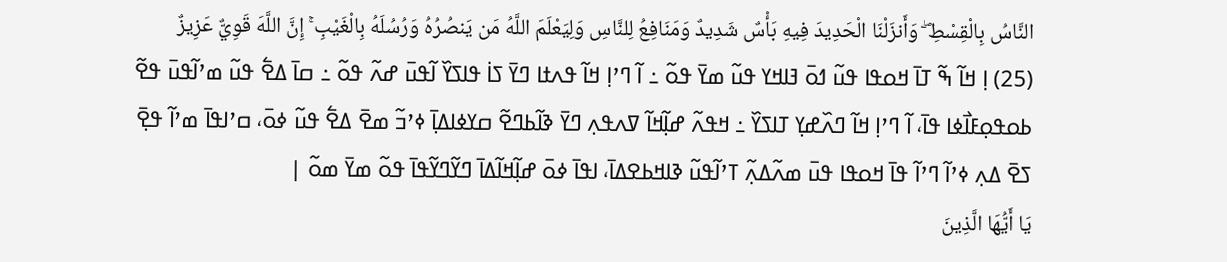النَّاسُ بِالْقِسْطِ ۖ وَأَنزَلْنَا الْحَدِيدَ فِيهِ بَأْسٌ شَدِيدٌ وَمَنَافِعُ لِلنَّاسِ وَلِيَعْلَمَ اللَّهُ مَن يَنصُرُهُ وَرُسُلَهُ بِالْغَيْبِ ۚ إِنَّ اللَّهَ قَوِيٌّ عَزِيزٌ (25) ߊ߲ ߞߊ߬ ߒ߬ ߠߊ߫ ߞߋߟߊ ߟߎ߬ ߗߋ߫ ߔߊߞߌ ߟߎ߬ ߘߌ߫ ߟߋ߬ ߸ ߊ߬ ߣߴߊ߲ ߞߊ߬ ߟߍߙߊ ߣߌ߫ ߖߊ߭ ߟߊߖߌ߰ ߊ߬ߟߎ߫ ߝߍ߬ ߟߋ߬ ߸ ߛߊ߫ ߡߐ߱ ߟߎ߬ ߘߴߊ߬ߟߎ߫ ߟߐ߬ ߕߋߟߋ߲ߓߊ߯ߦߊ ߟߊ߫، ߊ߬ ߣߴߊ߲ ߞߊ߬ ߣߍ߰ߝߌ߲ ߠߊߖߌ߰ ߸ ߞߟߍ߬ ߝߊ߲߬ߞߊ߬ ߜߍߟߍ߲ ߣߌ߫ ߢߊ߬ߕߣߐ߬ ߛߌߦߊߡߊ߲߫ ߦߴߏ߬ ߘߐ߫ ߡߐ߱ ߟߎ߬ ߦߋ߫، ߛߴߊߟߊ߫ ߘߴߊ߬ ߟߐ߲߫ ߖߐ߫ ߡߍ߲ ߦߴߊ߬ ߣߴߊ߬ ߟߊ߫ ߞߋߟߊ ߟߎ߫ ߘߍ߬ߡߍ߲߬ ߠߴߊ߬ߟߎ߬ ߢߊߞߕߐߡߊ߫، ߊߟߊ߫ ߦߋ߫ ߝߊ߲߬ߞߊ߬ߡߊ߫ ߣߌ߬ߣߌ߬ߟߊ߫ ߟߋ߬ ߘߌ߫ ߘߋ߬ |
يَا أَيُّهَا الَّذِينَ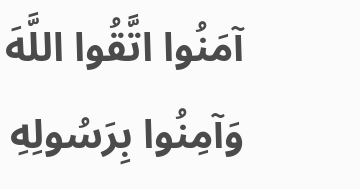آمَنُوا اتَّقُوا اللَّهَ وَآمِنُوا بِرَسُولِهِ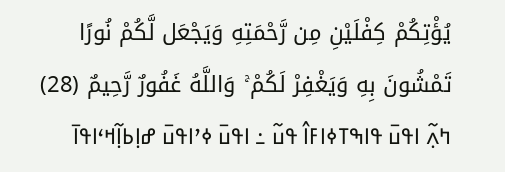يُؤْتِكُمْ كِفْلَيْنِ مِن رَّحْمَتِهِ وَيَجْعَل لَّكُمْ نُورًا تَمْشُونَ بِهِ وَيَغْفِرْ لَكُمْ ۚ وَاللَّهُ غَفُورٌ رَّحِيمٌ (28) ߤߍ߲߬ ߊߟߎ߫ ߟߊߒߠߦߊߓߊ߮ ߟߎ߬ ߸ ߊߟߎ߫ ߦߴߊߟߎ߫ ߝߊ߲ߕߊ߲߬ߞߵߊߟߊ߫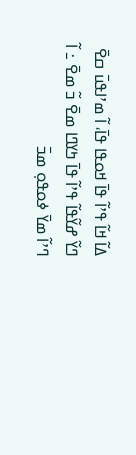ߡߊ߬ ߞߊ߬ ߟߴߊ߬ ߟߊ߫ ߞߋߟߊ ߟߊ߫، ߊ߬ ߘߴߊߟߎ߫ ߛߐ߫ ߣߌ߬ ߝߌ߬ߟߊ߬ ߟߴߊ߬ ߟߊ߫ ߤߌߣߊ ߘߐ߫ ߏ߬ ߘߐ߫ ߸ ߊ߬ ߣߴߊ߬ ߘߌ߫ ߦߋߟߋ߲ ߘߏ߫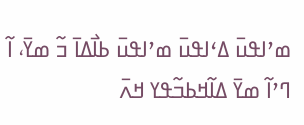ߘߴߊߟߎ߫ ߡߵߊߟߎ߫ ߘߴߊߟߎ߫ ߕߊ߯ߡߊ߫ ߏ߬ ߘߌ߫، ߊ߬ ߣߴߊ߬ ߘߌ߫ ߡߊ߬ߞߕߏ߬ߟߌ ߞߍ߫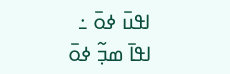ߊߟߎ߫ ߦߋ߫ ߸ ߊߟߊ߫ ߘߏ߲߬ ߦߋ߫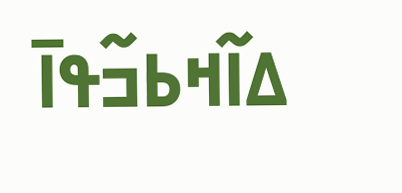ߡߊ߬ߞߕߏ߬ߟߊ߫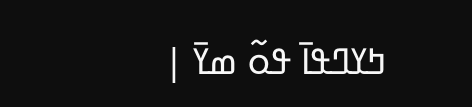ߤߌߣߟߊ߫ ߟߋ߬ ߘߌ߫ |